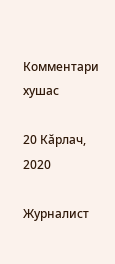Комментари хушас

20 Кăрлач, 2020

Журналист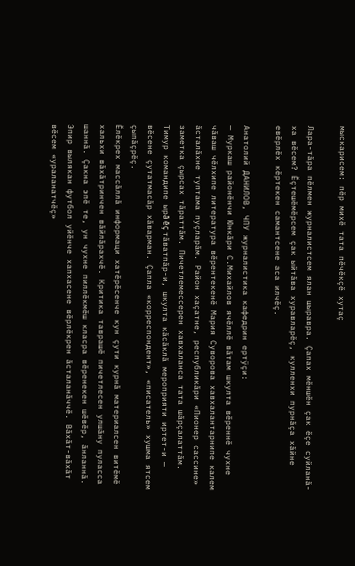мыскарисем: пĕр михĕ тата пĕчĕкçĕ хутаç

Лара-тăра пĕлмен журналистсем ялан шыравра. Çапах мĕншĕн çак ĕçе суйланă-ха вĕсем? Ĕçтешĕмĕрсем çак ыйтăва хуравларĕç, кулленхи пурнăçа хăйне евĕрлĕх кĕртекен самантсене аса илчĕç.

Анатолий ДАНИЛОВ, ЧПУ журналистика кафедрин ертÿçи:
— Муркаш районĕнчи Юнкăри С.Михайлов ячĕллĕ вăтам шкулта вĕреннĕ чухне чăваш чĕлхипе литература вĕрентекенĕ Мария Суворова хавхалантарнипе калем ăсталăхне туптама пуçларăм. Район хаçатне, республикăри «Пионер сассине» заметка çырсах тăраттăм. Пичетлемессерен хавхаланса тата шăрçалаттăм. Тимур командипе ырă ĕç тăватпăр-и, шкулта кăсăклă мероприяти иртет-и — вĕсене çутатмасăр хăварман. Çапла «корреспондент», «писатель» хушма ятсем çыпăçрĕç.
Ĕлĕкрех массăллă информаци хатĕрĕсенче кун çути курнă материалсен витĕмĕ хальхи вăхăтринчен вăйлăрахчĕ. Критика таврашĕ пичетлесен улшăну пуласса шаннă. Çакна эпĕ те, ун чухне пиллĕкмĕш класра вĕренекен шĕвĕр, ăнланнă. Эпир вылякан футбол уйĕнче хапхасене вĕрлĕкрен ăсталанăччĕ. Вăхăт-вăхăт вĕсем «ураланатчĕç»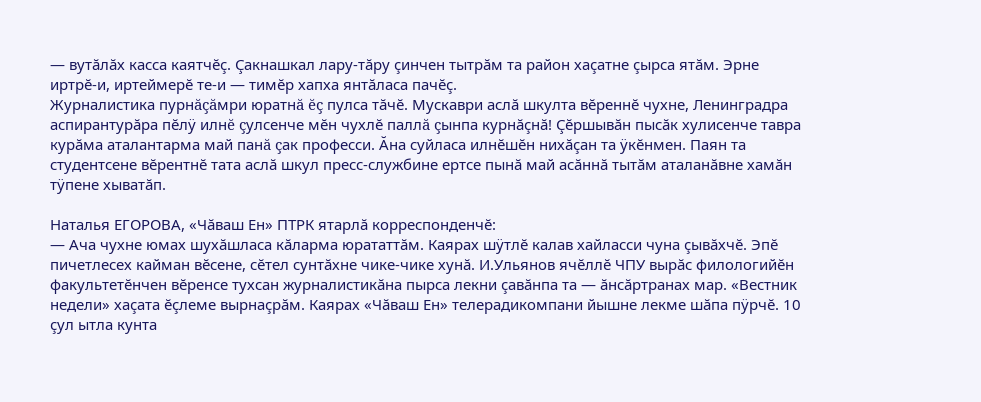— вутăлăх касса каятчĕç. Çакнашкал лару-тăру çинчен тытрăм та район хаçатне çырса ятăм. Эрне иртрĕ-и, иртеймерĕ те-и — тимĕр хапха янтăласа пачĕç.
Журналистика пурнăçăмри юратнă ĕç пулса тăчĕ. Мускаври аслă шкулта вĕреннĕ чухне, Ленинградра аспирантурăра пĕлÿ илнĕ çулсенче мĕн чухлĕ паллă çынпа курнăçнă! Çĕршывăн пысăк хулисенче тавра курăма аталантарма май панă çак професси. Ăна суйласа илнĕшĕн нихăçан та ÿкĕнмен. Паян та студентсене вĕрентнĕ тата аслă шкул пресс-службине ертсе пынă май асăннă тытăм аталанăвне хамăн тÿпене хыватăп.

Наталья ЕГОРОВА, «Чăваш Ен» ПТРК ятарлă корреспонденчĕ:
— Ача чухне юмах шухăшласа кăларма юрататтăм. Каярах шÿтлĕ калав хайласси чуна çывăхчĕ. Эпĕ пичетлесех кайман вĕсене, сĕтел сунтăхне чике-чике хунă. И.Ульянов ячĕллĕ ЧПУ вырăс филологийĕн факультетĕнчен вĕренсе тухсан журналистикăна пырса лекни çавăнпа та — ăнсăртранах мар. «Вестник недели» хаçата ĕçлеме вырнаçрăм. Каярах «Чăваш Ен» телерадикомпани йышне лекме шăпа пÿрчĕ. 10 çул ытла кунта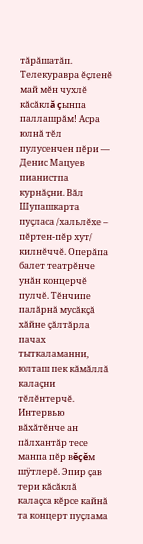тăрăшатăп.
Телекуравра ĕçленĕ май мĕн чухлĕ кăсăклă çынпа паллашрăм! Асра юлнă тĕл пулусенчен пĕри — Денис Мацуев пианистпа курнăçни. Вăл Шупашкарта пуçласа /хальлĕхе – пĕртен-пĕр хут/ килнĕччĕ. Оперăпа балет театрĕнче унăн концерчĕ пулчĕ. Тĕнчипе палăрнă мусăкçă хăйне çăлтăрла пачах тыткаламанни, юлташ пек кăмăллă калаçни тĕлĕнтерчĕ. Интервью вăхăтĕнче ан пăлхантăр тесе манпа пĕр вĕçĕм шÿтлерĕ. Эпир çав тери кăсăклă калаçса кĕрсе кайнă та концерт пуçлама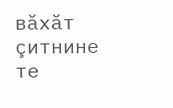вăхăт çитнине те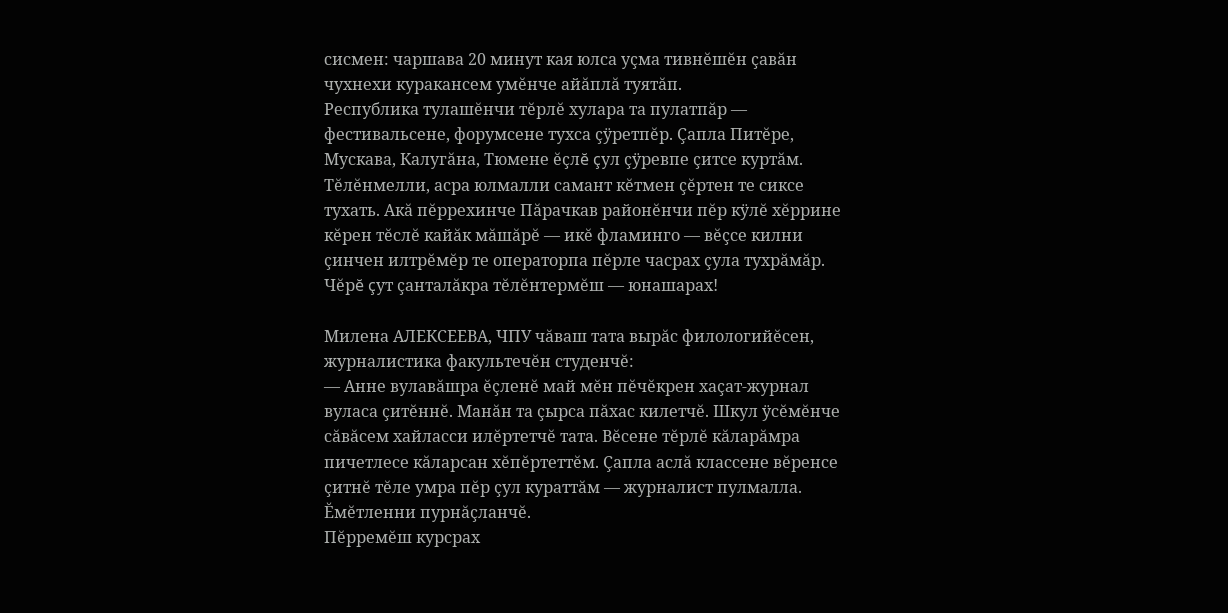сисмен: чаршава 20 минут кая юлса уçма тивнĕшĕн çавăн чухнехи куракансем умĕнче айăплă туятăп.
Республика тулашĕнчи тĕрлĕ хулара та пулатпăр — фестивальсене, форумсене тухса çÿретпĕр. Çапла Питĕре, Мускава, Калугăна, Тюмене ĕçлĕ çул çÿревпе çитсе куртăм.
Тĕлĕнмелли, асра юлмалли самант кĕтмен çĕртен те сиксе тухать. Акă пĕррехинче Пăрачкав районĕнчи пĕр кÿлĕ хĕррине кĕрен тĕслĕ кайăк мăшăрĕ — икĕ фламинго — вĕçсе килни çинчен илтрĕмĕр те операторпа пĕрле часрах çула тухрăмăр. Чĕрĕ çут çанталăкра тĕлĕнтермĕш — юнашарах!

Милена АЛЕКСЕЕВА, ЧПУ чăваш тата вырăс филологийĕсен, журналистика факультечĕн студенчĕ:
— Анне вулавăшра ĕçленĕ май мĕн пĕчĕкрен хаçат-журнал вуласа çитĕннĕ. Манăн та çырса пăхас килетчĕ. Шкул ÿсĕмĕнче сăвăсем хайласси илĕртетчĕ тата. Вĕсене тĕрлĕ кăларăмра пичетлесе кăларсан хĕпĕртеттĕм. Çапла аслă классене вĕренсе çитнĕ тĕле умра пĕр çул кураттăм — журналист пулмалла. Ĕмĕтленни пурнăçланчĕ.
Пĕрремĕш курсрах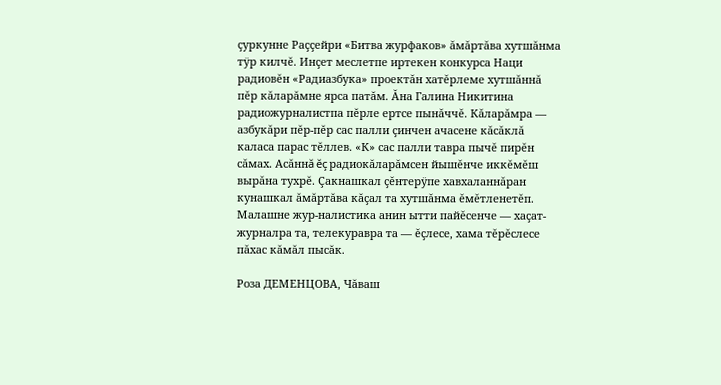çуркунне Раççейри «Битва журфаков» ăмăртăва хутшăнма тÿр килчĕ. Инçет меслетпе иртекен конкурса Наци радиовĕн «Радиазбука» проектăн хатĕрлеме хутшăннă пĕр кăларăмне ярса патăм. Ăна Галина Никитина радиожурналистпа пĕрле ертсе пынăччĕ. Кăларăмра — азбукăри пĕр-пĕр сас палли çинчен ачасене кăсăклă каласа парас тĕллев. «К» сас палли тавра пычĕ пирĕн сăмах. Асăннă ĕç радиокăларăмсен йышĕнче иккĕмĕш вырăна тухрĕ. Çакнашкал çĕнтерÿпе хавхаланнăран кунашкал ăмăртăва кăçал та хутшăнма ĕмĕтленетĕп. Малашне жур-налистика анин ытти пайĕсенче — хаçат-журналра та, телекуравра та — ĕçлесе, хама тĕрĕслесе пăхас кăмăл пысăк.

Роза ДЕМЕНЦОВА, Чăваш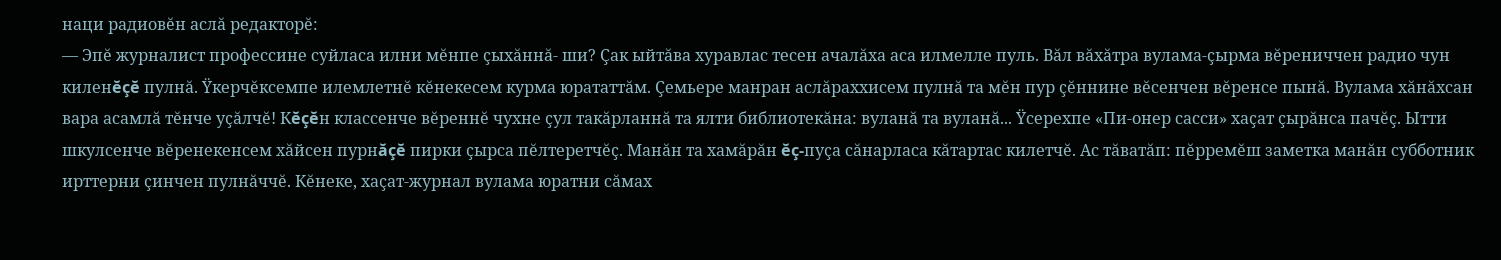наци радиовĕн аслă редакторĕ:
— Эпĕ журналист профессине суйласа илни мĕнпе çыхăннă- ши? Çак ыйтăва хуравлас тесен ачалăха аса илмелле пуль. Вăл вăхăтра вулама-çырма вĕрениччен радио чун киленĕçĕ пулнă. Ÿкерчĕксемпе илемлетнĕ кĕнекесем курма юрататтăм. Çемьере манран аслăраххисем пулнă та мĕн пур çĕннине вĕсенчен вĕренсе пынă. Вулама хăнăхсан вара асамлă тĕнче уçăлчĕ! Кĕçĕн классенче вĕреннĕ чухне çул такăрланнă та ялти библиотекăна: вуланă та вуланă... Ÿсерехпе «Пи-онер сасси» хаçат çырăнса пачĕç. Ытти шкулсенче вĕренекенсем хăйсен пурнăçĕ пирки çырса пĕлтеретчĕç. Манăн та хамăрăн ĕç-пуçа сăнарласа кăтартас килетчĕ. Ас тăватăп: пĕрремĕш заметка манăн субботник ирттерни çинчен пулнăччĕ. Кĕнеке, хаçат-журнал вулама юратни сăмах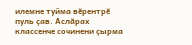илемне туйма вĕрентрĕ пуль çав. Аслăрах классенче сочинени çырма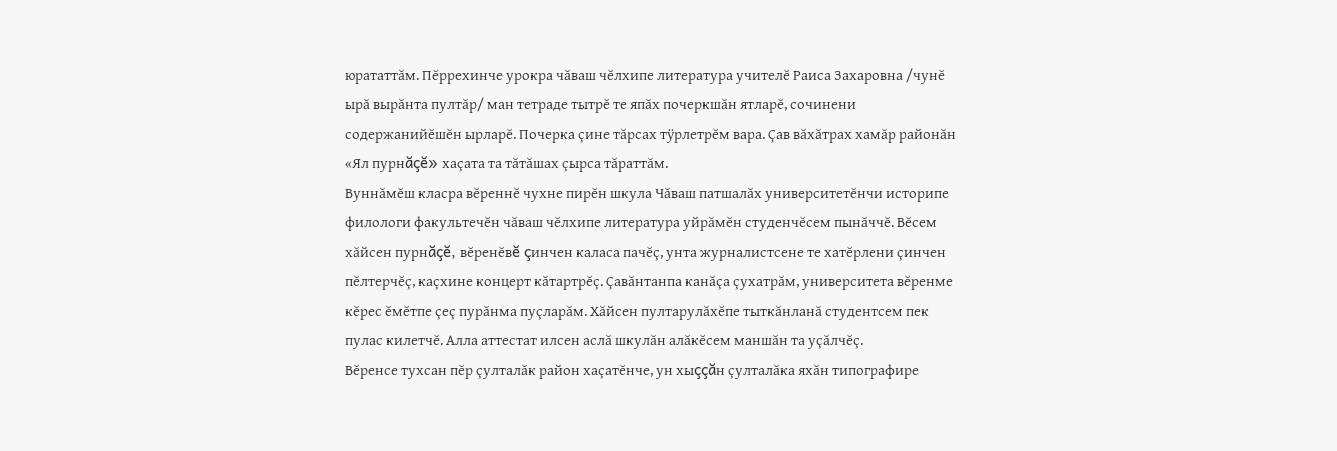юрататтăм. Пĕррехинче урокра чăваш чĕлхипе литература учителĕ Раиса Захаровна /чунĕ ырă вырăнта пултăр/ ман тетраде тытрĕ те япăх почеркшăн ятларĕ, сочинени содержанийĕшĕн ырларĕ. Почерка çине тăрсах тÿрлетрĕм вара. Çав вăхăтрах хамăр районăн «Ял пурнăçĕ» хаçата та тăтăшах çырса тăраттăм.
Вуннăмĕш класра вĕреннĕ чухне пирĕн шкула Чăваш патшалăх университетĕнчи историпе филологи факультечĕн чăваш чĕлхипе литература уйрăмĕн студенчĕсем пынăччĕ. Вĕсем хăйсен пурнăçĕ, вĕренĕвĕ çинчен каласа пачĕç, унта журналистсене те хатĕрлени çинчен пĕлтерчĕç, каçхине концерт кăтартрĕç. Çавăнтанпа канăçа çухатрăм, университета вĕренме кĕрес ĕмĕтпе çеç пурăнма пуçларăм. Хăйсен пултарулăхĕпе тыткăнланă студентсем пек пулас килетчĕ. Алла аттестат илсен аслă шкулăн алăкĕсем маншăн та уçăлчĕç.
Вĕренсе тухсан пĕр çулталăк район хаçатĕнче, ун хыççăн çулталăка яхăн типографире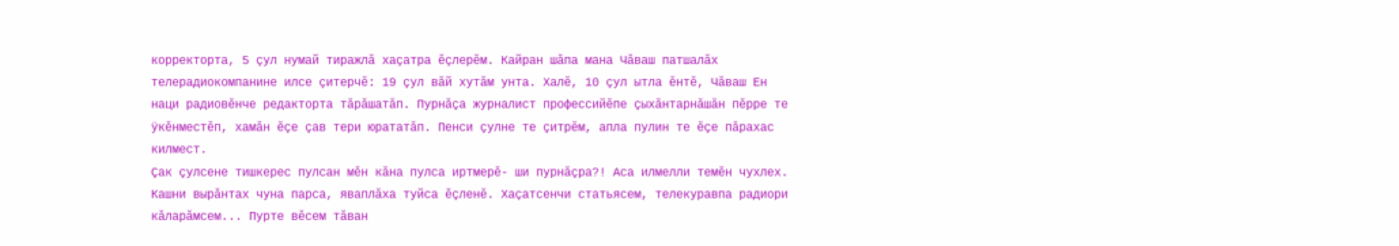корректорта, 5 çул нумай тиражлă хаçатра ĕçлерĕм. Кайран шăпа мана Чăваш патшалăх телерадиокомпанине илсе çитерчĕ: 19 çул вăй хутăм унта. Халĕ, 10 çул ытла ĕнтĕ, Чăваш Ен наци радиовĕнче редакторта тăрăшатăп. Пурнăçа журналист профессийĕпе çыхăнтарнăшăн пĕрре те ÿкĕнместĕп, хамăн ĕçе çав тери юрататăп. Пенси çулне те çитрĕм, апла пулин те ĕçе пăрахас килмест.
Çак çулсене тишкерес пулсан мĕн кăна пулса иртмерĕ- ши пурнăçра?! Аса илмелли темĕн чухлех. Кашни вырăнтах чуна парса, яваплăха туйса ĕçленĕ. Хаçатсенчи статьясем, телекуравпа радиори кăларăмсем... Пурте вĕсем тăван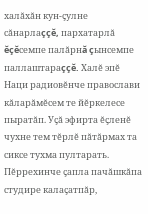халăхăн кун-çулне сăнарлаççĕ, пархатарлă ĕçĕсемпе палăрнă çынсемпе паллаштараççĕ. Халĕ эпĕ Наци радиовĕнче православи кăларăмĕсем те йĕркелесе пыратăп. Уçă эфирта ĕçленĕ чухне тем тĕрлĕ пăтăрмах та сиксе тухма пултарать. Пĕррехинче çапла пачăшкăпа студире калаçатпăр,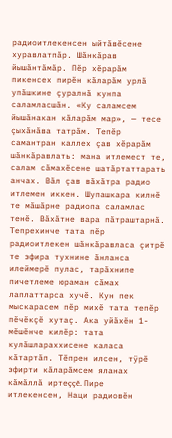радиоитлекенсен ыйтăвĕсене хуравлатпăр. Шăнкăрав йышăнтăмăр. Пĕр хĕрарăм пикенсех пирĕн кăларăм урлă упăшкине çуралнă кунпа саламласшăн. «Ку саламсем йышăнакан кăларăм мар», — тесе çыхăнăва татрăм. Тепĕр самантран каллех çав хĕрарăм шăнкăравлать: мана итлемест те, салам сăмахĕсене шатăртаттарать анчах. Вăл çав вăхăтра радио итлемен иккен. Шупашкара килнĕ те мăшăрне радиопа саламлас тенĕ. Вăхăтне вара пăтраштарнă. Тепрехинче тата пĕр радиоитлекен шăнкăравласа çитрĕ те эфира тухнине ăнланса илеймерĕ пулас, тарăхнипе пичетлеме юраман сăмах лаплаттарса хучĕ. Кун пек мыскарасем пĕр михĕ тата тепĕр пĕчĕкçĕ хутаç. Ака уйăхĕн 1-мĕшĕнче килĕр: тата кулăшлараххисене каласа кăтартăп. Тĕпрен илсен, тÿрĕ эфирти кăларăмсем яланах кăмăллă иртеççĕ. Пире итлекенсен, Наци радиовĕн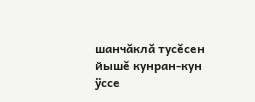шанчăклă тусĕсен йышĕ кунран-кун ÿссе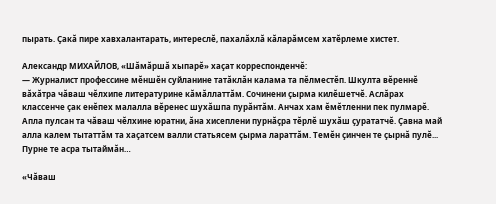пырать. Çакă пире хавхалантарать, интереслĕ, пахалăхлă кăларăмсем хатĕрлеме хистет.

Александр МИХАЙЛОВ, «Шăмăршă хыпарĕ» хаçат корреспонденчĕ:
— Журналист профессине мĕншĕн суйланине татăклăн калама та пĕлместĕп. Шкулта вĕреннĕ вăхăтра чăваш чĕлхипе литературине кăмăллаттăм. Сочинени çырма килĕшетчĕ. Аслăрах классенче çак енĕпех малалла вĕренес шухăшпа пурăнтăм. Анчах хам ĕмĕтленни пек пулмарĕ. Апла пулсан та чăваш чĕлхине юратни, ăна хисеплени пурнăçра тĕрлĕ шухăш çурататчĕ. Çавна май алла калем тытаттăм та хаçатсем валли статьясем çырма лараттăм. Темĕн çинчен те çырнă пулĕ... Пурне те асра тытаймăн…

«Чăваш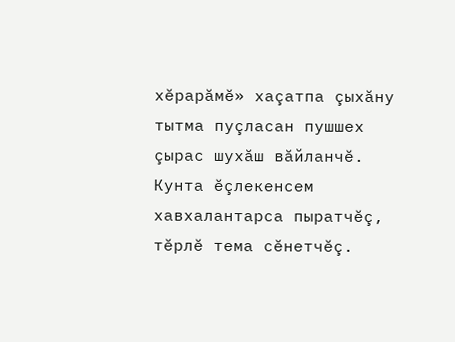хĕрарăмĕ» хаçатпа çыхăну тытма пуçласан пушшех çырас шухăш вăйланчĕ. Кунта ĕçлекенсем хавхалантарса пыратчĕç, тĕрлĕ тема сĕнетчĕç.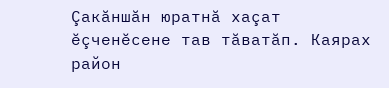Çакăншăн юратнă хаçат ĕçченĕсене тав тăватăп. Каярах район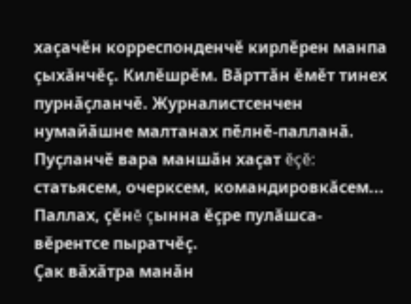хаçачĕн корреспонденчĕ кирлĕрен манпа çыхăнчĕç. Килĕшрĕм. Вăрттăн ĕмĕт тинех пурнăçланчĕ. Журналистсенчен нумайăшне малтанах пĕлнĕ-палланă. Пуçланчĕ вара маншăн хаçат ĕçĕ: статьясем, очерксем, командировкăсем... Паллах, çĕнĕ çынна ĕçре пулăшса-вĕрентсе пыратчĕç.
Çак вăхăтра манăн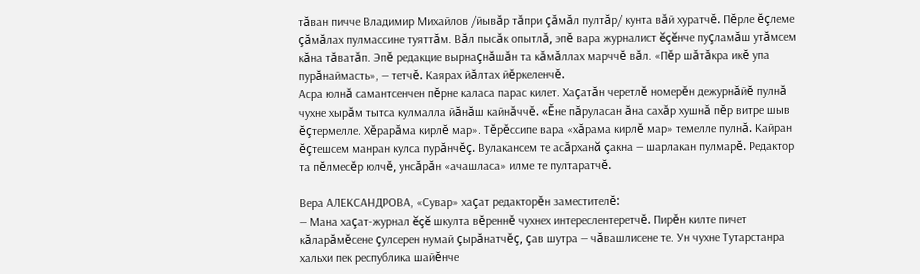тăван пичче Владимир Михайлов /йывăр тăпри çăмăл пултăр/ кунта вăй хуратчĕ. Пĕрле ĕçлеме çăмăлах пулмассине туяттăм. Вăл пысăк опытлă, эпĕ вара журналист ĕçĕнче пуçламăш утăмсем кăна тăватăп. Эпĕ редакцие вырнаçнăшăн та кăмăллах марччĕ вăл. «Пĕр шăтăкра икĕ упа пурăнаймасть», — тетчĕ. Каярах йăлтах йĕркеленчĕ.
Асра юлнă самантсенчен пĕрне каласа парас килет. Хаçатăн черетлĕ номерĕн дежурнăйĕ пулнă чухне хырăм тытса кулмалла йăнăш кайнăччĕ. «Ĕне пăруласан ăна сахăр хушнă пĕр витре шыв ĕçтермелле. Хĕрарăма кирлĕ мар». Тĕрĕссипе вара «хăрама кирлĕ мар» темелле пулнă. Кайран ĕçтешсем манран кулса пурăнчĕç. Вулакансем те асăрханă çакна — шарлакан пулмарĕ. Редактор та пĕлмесĕр юлчĕ, унсăрăн «ачашласа» илме те пултаратчĕ.

Вера АЛЕКСАНДРОВА, «Сувар» хаçат редакторĕн заместителĕ:
— Мана хаçат-журнал ĕçĕ шкулта вĕреннĕ чухнех интереслентеретчĕ. Пирĕн килте пичет кăларăмĕсене çулсерен нумай çырăнатчĕç, çав шутра — чăвашлисене те. Ун чухне Тутарстанра хальхи пек республика шайĕнче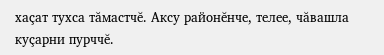хаçат тухса тăмастчĕ. Аксу районĕнче, телее, чăвашла куçарни пурччĕ.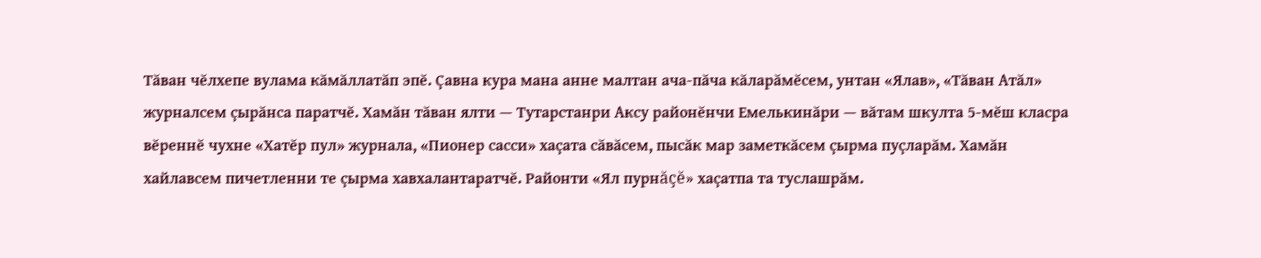Тăван чĕлхепе вулама кăмăллатăп эпĕ. Çавна кура мана анне малтан ача-пăча кăларăмĕсем, унтан «Ялав», «Тăван Атăл» журналсем çырăнса паратчĕ. Хамăн тăван ялти — Тутарстанри Аксу районĕнчи Емелькинăри — вăтам шкулта 5-мĕш класра вĕреннĕ чухне «Хатĕр пул» журнала, «Пионер сасси» хаçата сăвăсем, пысăк мар заметкăсем çырма пуçларăм. Хамăн хайлавсем пичетленни те çырма хавхалантаратчĕ. Районти «Ял пурнăçĕ» хаçатпа та туслашрăм.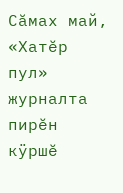Сăмах май, «Хатĕр пул» журналта пирĕн кÿршĕ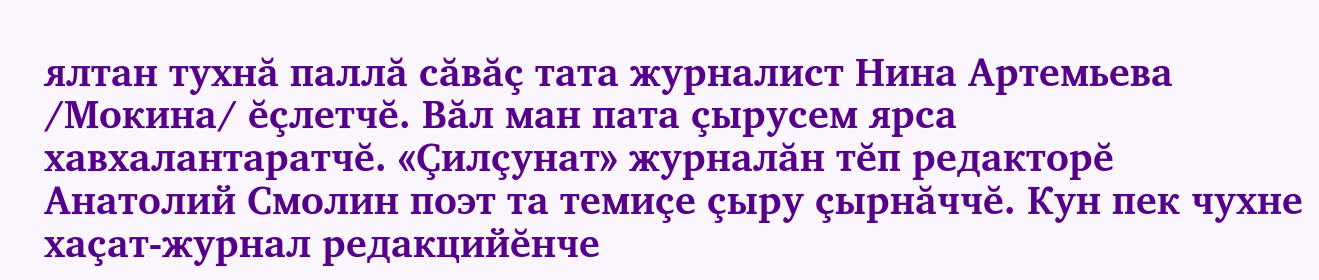ялтан тухнă паллă сăвăç тата журналист Нина Артемьева /Мокина/ ĕçлетчĕ. Вăл ман пата çырусем ярса хавхалантаратчĕ. «Çилçунат» журналăн тĕп редакторĕ Анатолий Смолин поэт та темиçе çыру çырнăччĕ. Кун пек чухне хаçат-журнал редакцийĕнче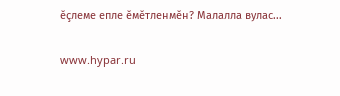ĕçлеме епле ĕмĕтленмĕн? Малалла вулас...

www.hypar.ru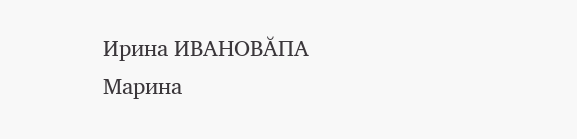Ирина ИВАНОВĂПА Марина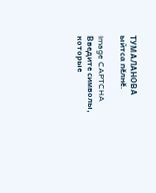ТУМАЛАНОВА ыйтса пĕлнĕ.

Image CAPTCHA
Введите символы, которые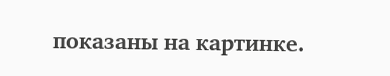показаны на картинке.